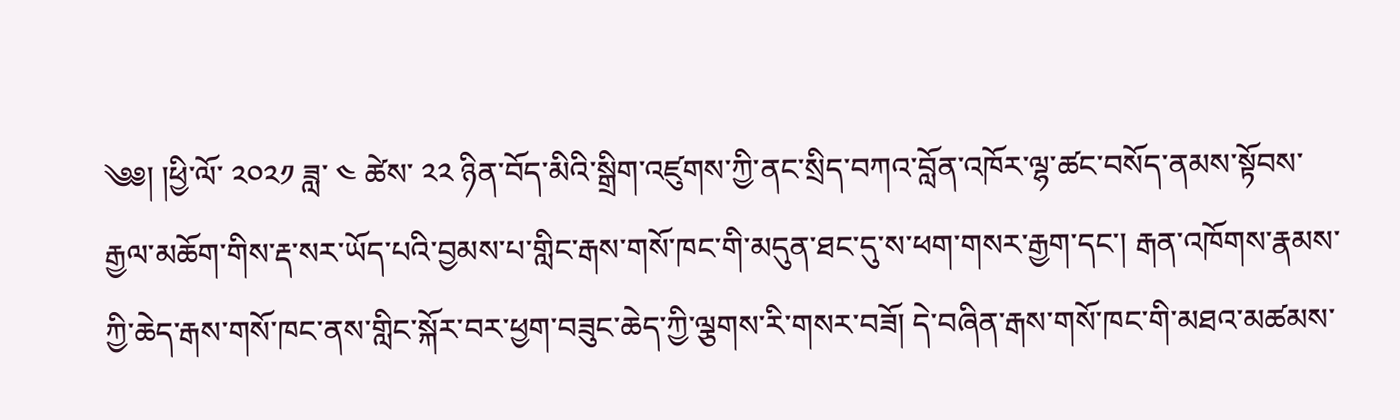༄༅། །ཕྱི་ལོ་ ༢༠༢༡ ཟླ་ ༤ ཚེས་ ༢༢ ཉིན་བོད་མིའི་སྒྲིག་འཛུགས་ཀྱི་ནང་སྲིད་བཀའ་བློན་འཁོར་ལྷ་ཚང་བསོད་ནམས་སྟོབས་རྒྱལ་མཆོག་གིས་རྡ་སར་ཡོད་པའི་བྱམས་པ་གླིང་རྒས་གསོ་ཁང་གི་མདུན་ཐང་དུ་ས་ཕག་གསར་རྒྱག་དང་། རྒན་འཁོགས་རྣམས་ཀྱི་ཆེད་རྒས་གསོ་ཁང་ནས་གླིང་སྐོར་བར་ཕྱག་བཟུང་ཆེད་ཀྱི་ལྕགས་རི་གསར་བཟོ། དེ་བཞིན་རྒས་གསོ་ཁང་གི་མཐའ་མཚམས་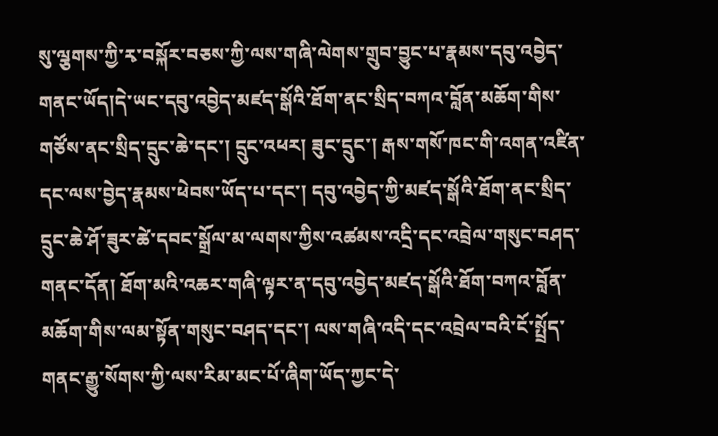སུ་ལྕགས་ཀྱི་རྭ་བསྐོར་བཅས་ཀྱི་ལས་གཞི་ལེགས་གྲུབ་བྱུང་པ་རྣམས་དབུ་འབྱེད་གནང་ཡོད།དེ་ཡང་དབུ་འབྱེད་མཛད་སྒོའི་ཐོག་ནང་སྲིད་བཀའ་བློན་མཆོག་གིས་གཙོས་ནང་སྲིད་དྲུང་ཆེ་དང་། དྲུང་འཕར། ཟུང་དྲུང་། རྒས་གསོ་ཁང་གི་འགན་འཛིན་དང་ལས་བྱེད་རྣམས་ཕེབས་ཡོད་པ་དང་། དབུ་འབྱེད་ཀྱི་མཛད་སྒོའི་ཐོག་ནང་སྲིད་དྲུང་ཆེ་ཤོ་ཟུར་ཚེ་དབང་སྒྲོལ་མ་ལགས་ཀྱིས་འཚམས་འདྲི་དང་འབྲེལ་གསུང་བཤད་གནང་དོན། ཐོག་མའི་འཆར་གཞི་ལྟར་ན་དབུ་འབྱེད་མཛད་སྒོའི་ཐོག་བཀའ་བློན་མཆོག་གིས་ལམ་སྟོན་གསུང་བཤད་དང་། ལས་གཞི་འདི་དང་འབྲེལ་བའི་ངོ་སྤྲོད་གནང་རྒྱུ་སོགས་ཀྱི་ལས་རིམ་མང་པོ་ཞིག་ཡོད་ཀྱང་དེ་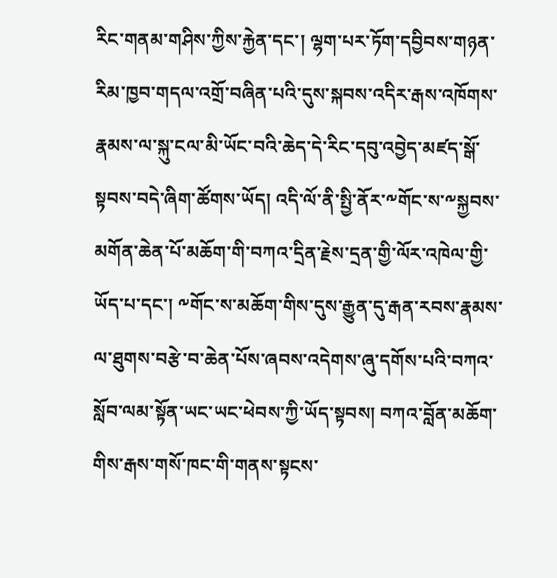རིང་གནམ་གཤིས་ཀྱིས་རྐྱེན་དང་། ལྷག་པར་ཏོག་དབྱིབས་གཉན་རིམ་ཁྱབ་གདལ་འགྲོ་བཞིན་པའི་དུས་སྐབས་འདིར་རྒས་འཁོགས་རྣམས་ལ་སྐུ་ངལ་མི་ཡོང་བའི་ཆེད་དེ་རིང་དབུ་འབྱེད་མཛད་སྒོ་སྟབས་བདེ་ཞིག་ཚོགས་ཡོད། འདི་ལོ་ནི་སྤྱི་ནོར་༸གོང་ས་༸སྐྱབས་མགོན་ཆེན་པོ་མཆོག་གི་བཀའ་དྲིན་རྗེས་དྲན་གྱི་ལོར་འཁེལ་གྱི་ཡོད་པ་དང་། ༸གོང་ས་མཆོག་གིས་དུས་རྒྱུན་དུ་རྒན་རབས་རྣམས་ལ་ཐུགས་བརྩེ་བ་ཆེན་པོས་ཞབས་འདེགས་ཞུ་དགོས་པའི་བཀའ་སློབ་ལམ་སྟོན་ཡང་ཡང་ཕེབས་ཀྱི་ཡོད་སྟབས། བཀའ་བློན་མཆོག་གིས་རྒས་གསོ་ཁང་གི་གནས་སྟངས་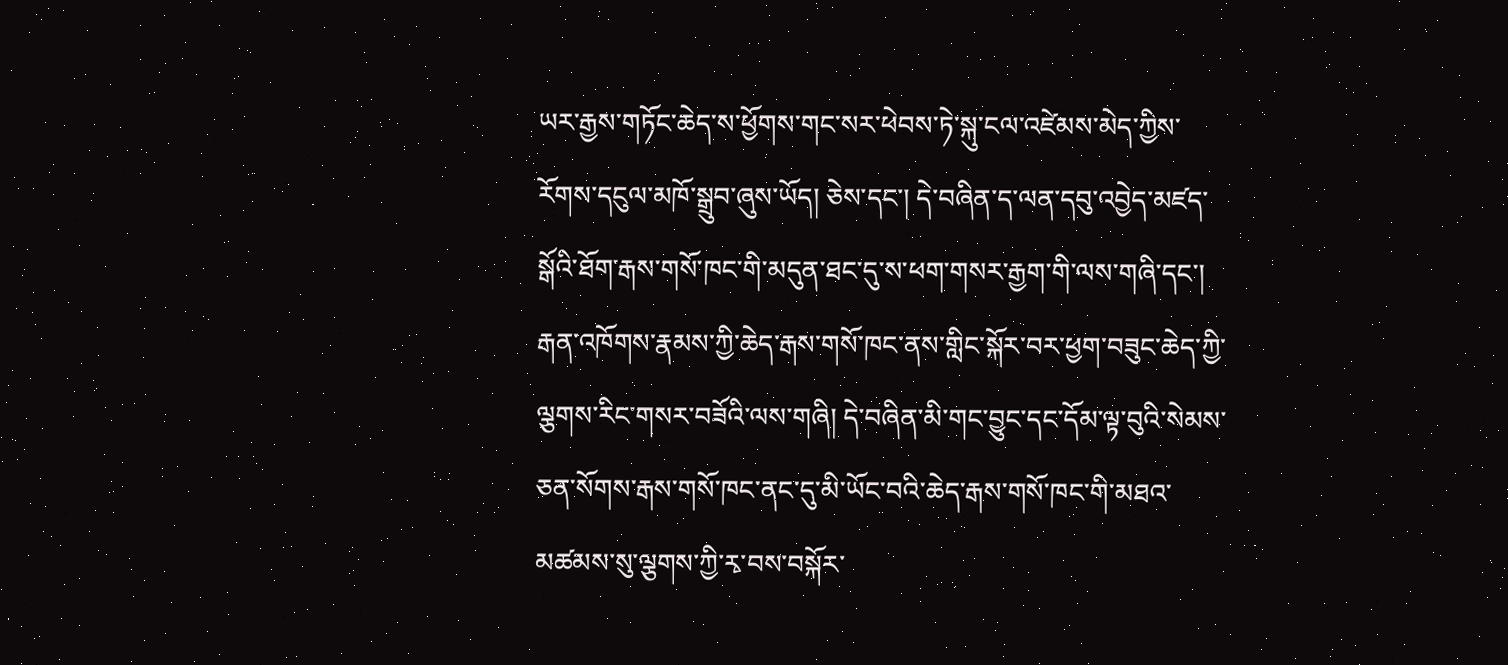ཡར་རྒྱས་གཏོང་ཆེད་ས་ཕྱོགས་གང་སར་ཕེབས་ཏེ་སྐུ་ངལ་འཛེམས་མེད་ཀྱིས་རོགས་དངུལ་མཁོ་སྒྲུབ་ཞུས་ཡོད། ཅེས་དང་། དེ་བཞིན་ད་ལན་དབུ་འབྱེད་མཛད་སྒོའི་ཐོག་རྒས་གསོ་ཁང་གི་མདུན་ཐང་དུ་ས་ཕག་གསར་རྒྱག་གི་ལས་གཞི་དང་། རྒན་འཁོགས་རྣམས་ཀྱི་ཆེད་རྒས་གསོ་ཁང་ནས་གླིང་སྐོར་བར་ཕྱག་བཟུང་ཆེད་ཀྱི་ལྕགས་རིང་གསར་བཟོའི་ལས་གཞི། དེ་བཞིན་མི་གང་བྱུང་དང་དོམ་ལྟ་བུའི་སེམས་ཅན་སོགས་རྒས་གསོ་ཁང་ནང་དུ་མི་ཡོང་བའི་ཆེད་རྒས་གསོ་ཁང་གི་མཐའ་མཚམས་སུ་ལྕགས་ཀྱི་རྭ་བས་བསྐོར་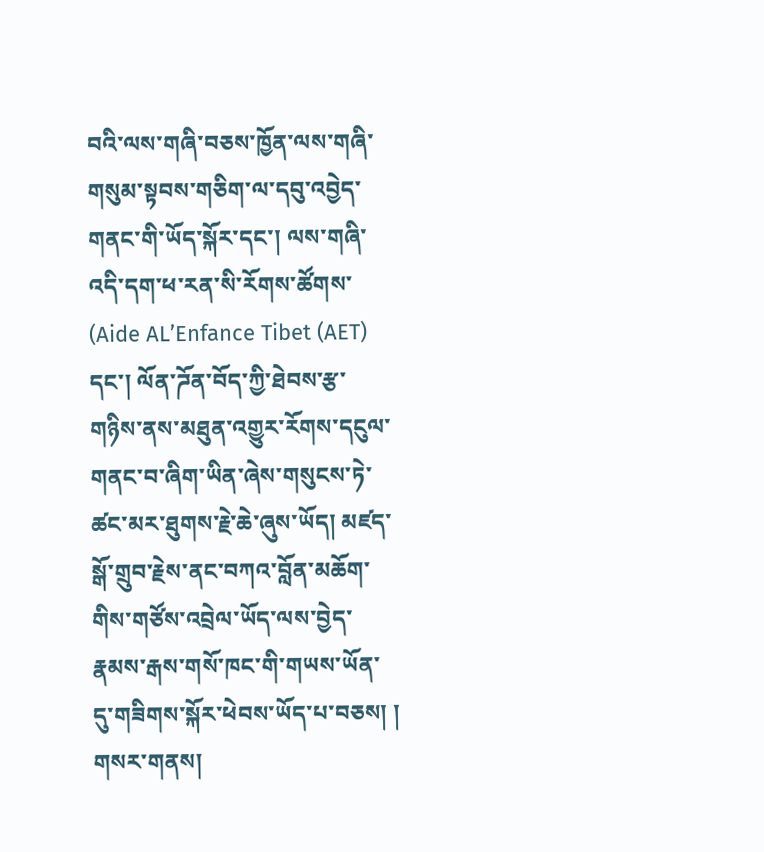བའི་ལས་གཞི་བཅས་ཁྱོན་ལས་གཞི་གསུམ་སྟབས་གཅིག་ལ་དབུ་འབྱེད་གནང་གི་ཡོད་སྐོར་དང་། ལས་གཞི་འདི་དག་ཕ་རན་སི་རོགས་ཚོགས་ (Aide AL’Enfance Tibet (AET) དང་། ལོན་ཌོན་བོད་ཀྱི་ཐེབས་རྩ་གཉིས་ནས་མཐུན་འགྱུར་རོགས་དངུལ་གནང་བ་ཞིག་ཡིན་ཞེས་གསུངས་ཏེ་ཚང་མར་ཐུགས་རྗེ་ཆེ་ཞུས་ཡོད། མཛད་སྒོ་གྲུབ་རྗེས་ནང་བཀའ་བློན་མཆོག་གིས་གཙོས་འབྲེལ་ཡོད་ལས་བྱེད་རྣམས་རྒས་གསོ་ཁང་གི་གཡས་ཡོན་དུ་གཟིགས་སྐོར་ཕེབས་ཡོད་པ་བཅས། །
གསར་གནས།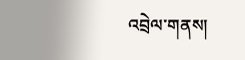འབྲེལ་གནས།